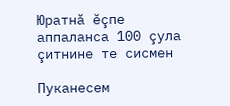Юратнă ĕçпе аппаланса 100 çула çитнине те сисмен

Пуканесем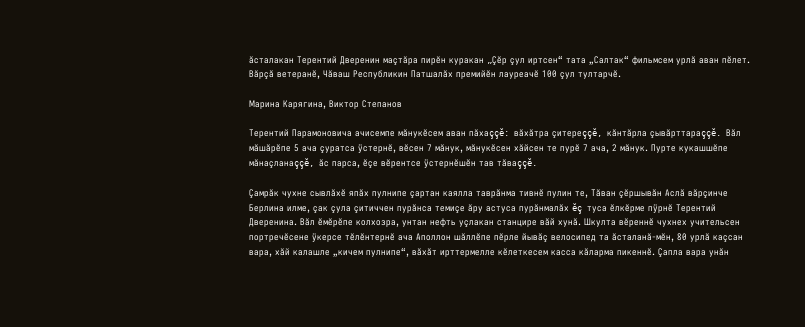ăсталакан Терентий Дверенин маçтăра пирĕн куракан „Çĕр çул иртсен“ тата „Салтак“ фильмсем урлă аван пĕлет. Вăрçă ветеранĕ, Чăваш Республикин Патшалăх премийĕн лауреачĕ 100 çул тултарчĕ.

Марина Карягина, Виктор Степанов

Терентий Парамоновича ачисемпе мăнукĕсем аван пăхаççĕ: вăхăтра çитереççĕ, кăнтăрла çывăрттараççĕ. Вăл мăшăрĕпе 5 ача çуратса ÿстернĕ, вĕсен 7 мăнук, мăнукĕсен хăйсен те пурĕ 7 ача, 2 мăнук. Пурте кукашшĕпе мăнаçланаççĕ, ăс парса, ĕçе вĕрентсе ÿстернĕшĕн тав тăваççĕ.

Çамрăк чухне сывлăхĕ япăх пулнипе çартан каялла таврăнма тивнĕ пулин те, Тăван çĕршывăн Аслă вăрçинче Берлина илме, çак çула çитиччен пурăнса темиçе ăру астуса пурăнмалăх ĕç туса ĕлкĕрме пÿрнĕ Терентий Дверенина. Вăл ĕмĕрĕпе колхозра, унтан нефть уçлакан станцире вăй хунă. Шкулта вĕреннĕ чухнех учительсен портречĕсене ÿкерсе тĕлĕнтернĕ ача Аполлон шăллĕпе пĕрле йывăç велосипед та ăсталанă-мĕн, 80 урлă каçсан вара, хăй калашле „кичем пулнипе“, вăхăт ирттермелле кĕлеткесем касса кăларма пикеннĕ. Çапла вара унăн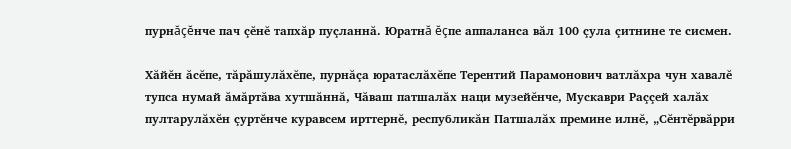пурнăçĕнче пач çĕнĕ тапхăр пуçланнă. Юратнă ĕçпе аппаланса вăл 100 çула çитнине те сисмен.

Хăйĕн ăсĕпе, тăрăшулăхĕпе, пурнăçа юратаслăхĕпе Терентий Парамонович ватлăхра чун хавалĕ тупса нумай ăмăртăва хутшăннă, Чăваш патшалăх наци музейĕнче, Мускаври Раççей халăх пултарулăхĕн çуртĕнче куравсем ирттернĕ, республикăн Патшалăх премине илнĕ, „Сĕнтĕрвăрри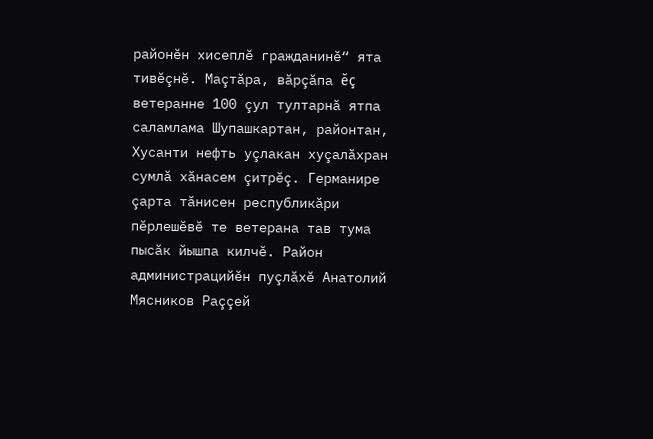районĕн хисеплĕ гражданинĕ“ ята тивĕçнĕ. Маçтăра, вăрçăпа ĕç ветеранне 100 çул тултарнă ятпа саламлама Шупашкартан, районтан, Хусанти нефть уçлакан хуçалăхран сумлă хăнасем çитрĕç. Германире çарта тăнисен республикăри пĕрлешĕвĕ те ветерана тав тума пысăк йышпа килчĕ. Район администрацийĕн пуçлăхĕ Анатолий Мясников Раççей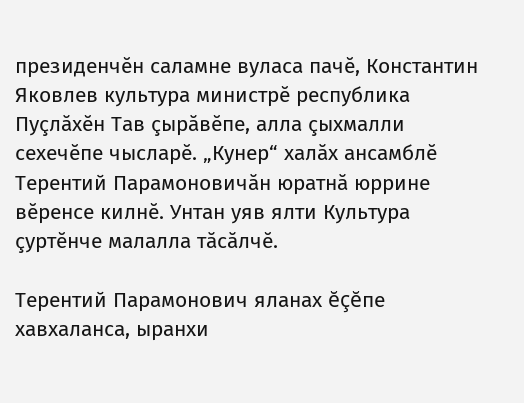президенчĕн саламне вуласа пачĕ, Константин Яковлев культура министрĕ республика Пуçлăхĕн Тав çырăвĕпе, алла çыхмалли сехечĕпе чысларĕ. „Кунер“ халăх ансамблĕ Терентий Парамоновичăн юратнă юррине вĕренсе килнĕ. Унтан уяв ялти Культура çуртĕнче малалла тăсăлчĕ.

Терентий Парамонович яланах ĕçĕпе хавхаланса, ыранхи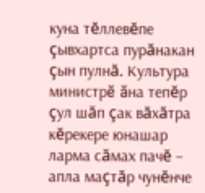куна тĕллевĕпе çывхартса пурăнакан çын пулнă. Культура министрĕ ăна тепĕр çул шăп çак вăхăтра кĕрекере юнашар ларма сăмах пачĕ – апла маçтăр чунĕнче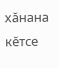хăнана кĕтсе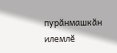пурăнмашкăн илемлĕ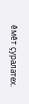ĕмĕт çуралатех.